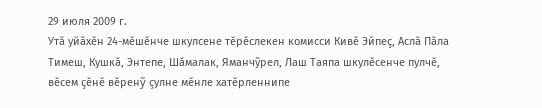29 июля 2009 г.
Утă уйăхĕн 24-мĕшĕнче шкулсене тĕрĕслекен комисси Кивĕ Эйпеç, Аслă Пăла Тимеш, Кушкă, Энтепе, Шăмалак, Яманчỹрел, Лаш Таяпа шкулĕсенче пулчĕ, вĕсем çĕнĕ вĕренỹ çулне мĕнле хатĕрленнипе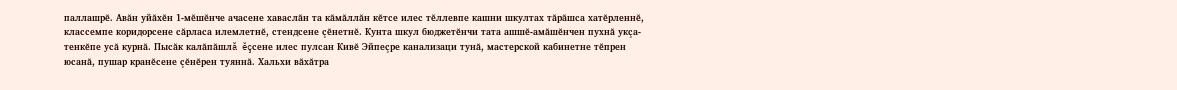паллашрĕ. Авăн уйăхĕн 1-мĕшĕнче ачасене хаваслăн та кăмăллăн кĕтсе илес тĕллевпе кашни шкултах тăрăшса хатĕрленнĕ, классемпе коридорсене сăрласа илемлетнĕ, стендсене çĕнетнĕ. Кунта шкул бюджетĕнчи тата ашшĕ-амăшĕнчен пухнă укçа-тенкĕпе усă курнă. Пысăк калăпăшлă ĕçсене илес пулсан Кивĕ Эйпеçре канализаци тунă, мастерской кабинетне тĕпрен юсанă, пушар кранĕсене çĕнĕрен туяннă. Хальхи вăхăтра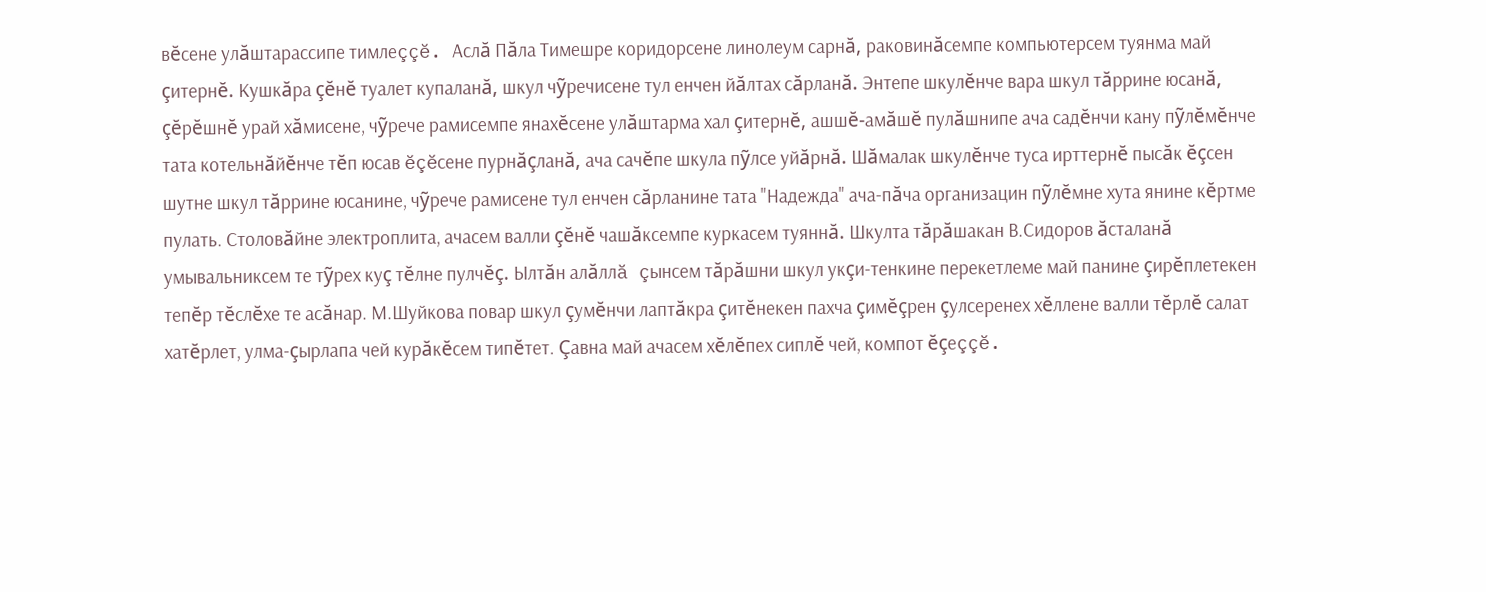вĕсене улăштарассипе тимлеççĕ. Аслă Пăла Тимешре коридорсене линолеум сарнă, раковинăсемпе компьютерсем туянма май çитернĕ. Кушкăра çĕнĕ туалет купаланă, шкул чỹречисене тул енчен йăлтах сăрланă. Энтепе шкулĕнче вара шкул тăррине юсанă, çĕрĕшнĕ урай хăмисене, чỹрече рамисемпе янахĕсене улăштарма хал çитернĕ, ашшĕ-амăшĕ пулăшнипе ача садĕнчи кану пỹлĕмĕнче тата котельнăйĕнче тĕп юсав ĕçĕсене пурнăçланă, ача сачĕпе шкула пỹлсе уйăрнă. Шăмалак шкулĕнче туса ирттернĕ пысăк ĕçсен шутне шкул тăррине юсанине, чỹрече рамисене тул енчен сăрланине тата "Надежда" ача-пăча организацин пỹлĕмне хута янине кĕртме пулать. Столовăйне электроплита, ачасем валли çĕнĕ чашăксемпе куркасем туяннă. Шкулта тăрăшакан В.Сидоров ăсталанă умывальниксем те тỹрех куç тĕлне пулчĕç. Ылтăн алăллă çынсем тăрăшни шкул укçи-тенкине перекетлеме май панине çирĕплетекен тепĕр тĕслĕхе те асăнар. М.Шуйкова повар шкул çумĕнчи лаптăкра çитĕнекен пахча çимĕçрен çулсеренех хĕллене валли тĕрлĕ салат хатĕрлет, улма-çырлапа чей курăкĕсем типĕтет. Çавна май ачасем хĕлĕпех сиплĕ чей, компот ĕçеççĕ.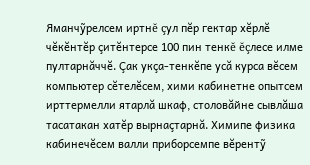Яманчỹрелсем иртнĕ çул пĕр гектар хĕрлĕ чĕкĕнтĕр çитĕнтерсе 100 пин тенкĕ ĕçлесе илме пултарнăччĕ. Çак укçа-тенкĕпе усă курса вĕсем компьютер сĕтелĕсем, хими кабинетне опытсем ирттермелли ятарлă шкаф, столовăйне сывлăша тасатакан хатĕр вырнаçтарнă. Химипе физика кабинечĕсем валли приборсемпе вĕрентỹ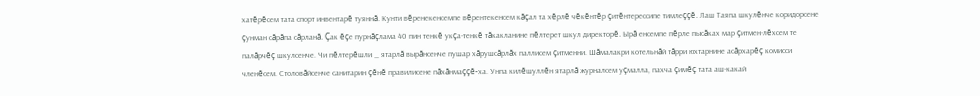хатĕрĕсем тата спорт инвентарĕ туяннă. Кунти вĕренекенсемпе вĕрентекенсем кăçал та хĕрлĕ чĕкĕнтĕр çитĕнтерессипе тимлеççĕ. Лаш Таяпа шкулĕнче коридорсене çунман сăрăпа сăрланă. Çак ĕçе пурнăçлама 40 пин тенкĕ укçа-тенкĕ тăкакланине пĕлтерет шкул директорĕ. Ырă енсемпе пĕрле пысăках мар çитмен-лĕхсем те палăрчĕç шкулсенче. Чи пĕлтерĕшли _ ятарлă вырăнсенче пушар хăрушсăрлăх паллисем çитменни. Шăмалакри котельнăй тăрри юхтарнине асăрхарĕç комисси членĕсем. Столовăйсенче санитарин çĕнĕ правилисене пăхăнмаççĕ-ха. Унпа килĕшуллĕн ятарлă журналсем уçмалла, пахча çимĕç тата аш-какай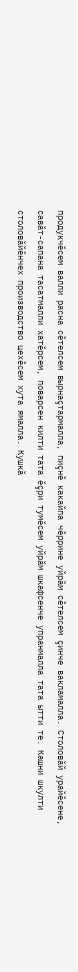продукчĕсем валли расна сĕтелсем вырнаçтармалла, пиçнĕ какайпа чĕррине уйрăм сĕтелсем çинче вакламалла. Столовăй урайĕсене, савăт-сапана тасатмалли хатĕрсем, поварсен килти тата ĕçри тумĕсем уйрăм шкафсенче упранмалла тата ытти те. Кашни шкулти столовăйĕнчех производство цехĕсем хута ямалла. Кушкă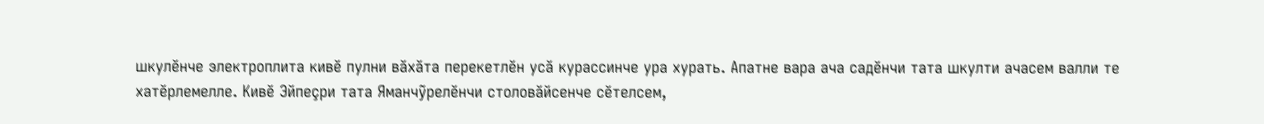шкулĕнче электроплита кивĕ пулни вăхăта перекетлĕн усă курассинче ура хурать. Апатне вара ача садĕнчи тата шкулти ачасем валли те хатĕрлемелле. Кивĕ Эйпеçри тата Яманчỹрелĕнчи столовăйсенче сĕтелсем,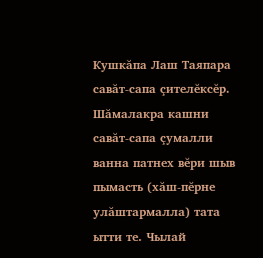Кушкăпа Лаш Таяпара савăт-сапа çителĕксĕр. Шăмалакра кашни савăт-сапа çумалли ванна патнех вĕри шыв пымасть (хăш-пĕрне улăштармалла) тата ытти те. Чылай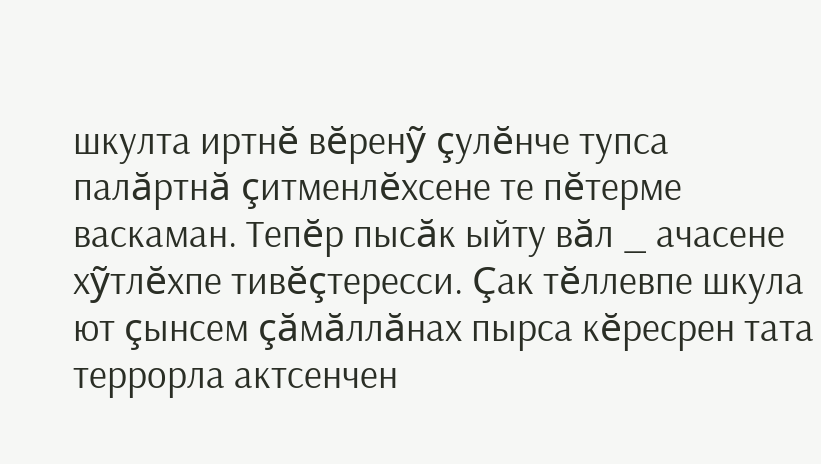шкулта иртнĕ вĕренỹ çулĕнче тупса палăртнă çитменлĕхсене те пĕтерме васкаман. Тепĕр пысăк ыйту вăл _ ачасене хỹтлĕхпе тивĕçтересси. Çак тĕллевпе шкула ют çынсем çăмăллăнах пырса кĕресрен тата террорла актсенчен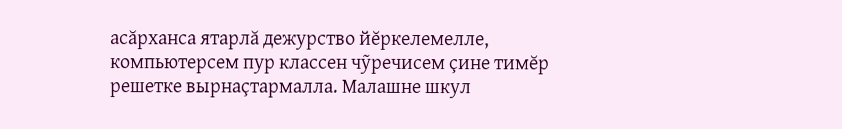асăрханса ятарлă дежурство йĕркелемелле, компьютерсем пур классен чỹречисем çине тимĕр решетке вырнаçтармалла. Малашне шкул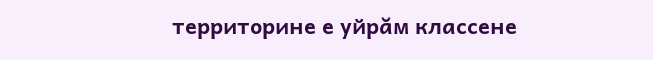территорине е уйрăм классене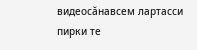видеосăнавсем лартасси пирки те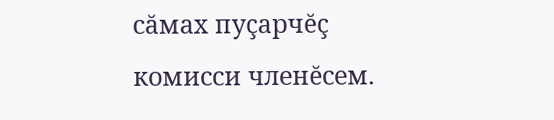сăмах пуçарчĕç комисси членĕсем.